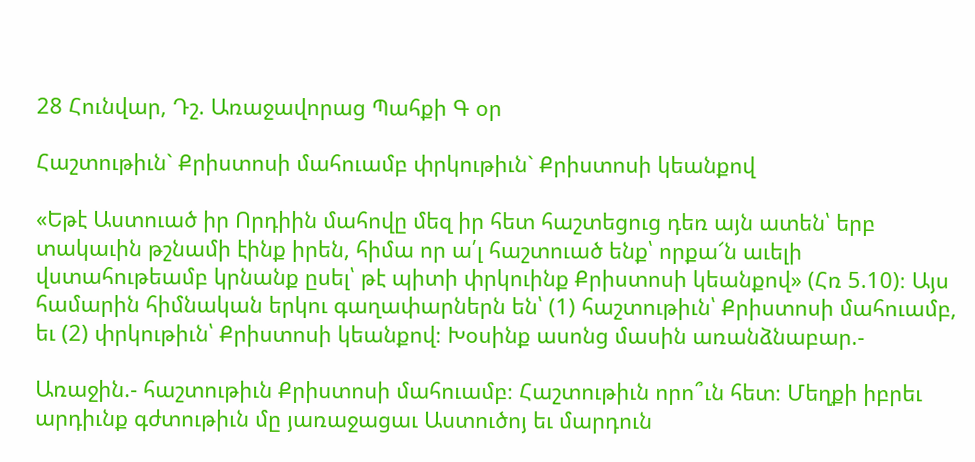28 Հունվար, Դշ. Առաջավորաց Պահքի Գ օր

Հաշտութիւն` Քրիստոսի մահուամբ փրկութիւն` Քրիստոսի կեանքով

«Եթէ Աստուած իր Որդիին մահովը մեզ իր հետ հաշտեցուց դեռ այն ատեն՝ երբ տակաւին թշնամի էինք իրեն, հիմա որ ա՛լ հաշտուած ենք՝ որքա՜ն աւելի վստահութեամբ կրնանք ըսել՝ թէ պիտի փրկուինք Քրիստոսի կեանքով» (Հռ 5.10)։ Այս համարին հիմնական երկու գաղափարներն են՝ (1) հաշտութիւն՝ Քրիստոսի մահուամբ, եւ (2) փրկութիւն՝ Քրիստոսի կեանքով։ Խօսինք ասոնց մասին առանձնաբար.-

Առաջին.- հաշտութիւն Քրիստոսի մահուամբ։ Հաշտութիւն որո՞ւն հետ։ Մեղքի իբրեւ արդիւնք գժտութիւն մը յառաջացաւ Աստուծոյ եւ մարդուն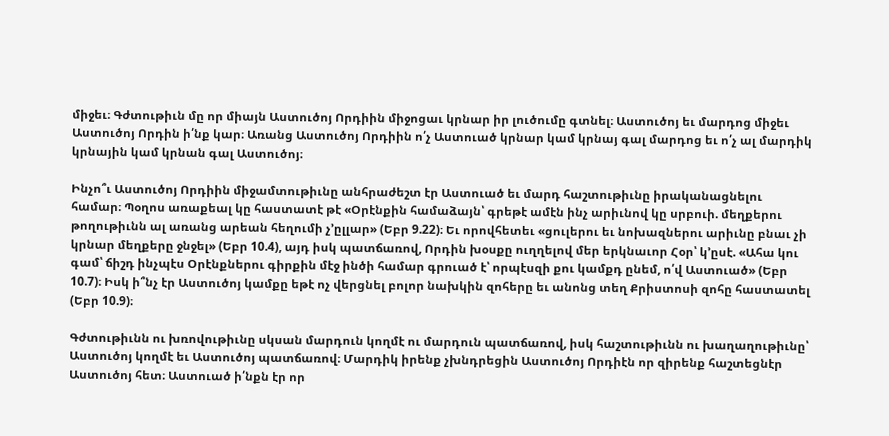միջեւ։ Գժտութիւն մը որ միայն Աստուծոյ Որդիին միջոցաւ կրնար իր լուծումը գտնել։ Աստուծոյ եւ մարդոց միջեւ Աստուծոյ Որդին ի՛նք կար։ Առանց Աստուծոյ Որդիին ո՛չ Աստուած կրնար կամ կրնայ գալ մարդոց եւ ո՛չ ալ մարդիկ կրնային կամ կրնան գալ Աստուծոյ։

Ինչո՞ւ Աստուծոյ Որդիին միջամտութիւնը անհրաժեշտ էր Աստուած եւ մարդ հաշտութիւնը իրականացնելու համար։ Պօղոս առաքեալ կը հաստատէ թէ «Օրէնքին համաձայն՝ գրեթէ ամէն ինչ արիւնով կը սրբուի. մեղքերու թողութիւնն ալ առանց արեան հեղումի չ՚ըլլար» (Եբր 9.22)։ Եւ որովհետեւ «ցուլերու եւ նոխազներու արիւնը բնաւ չի կրնար մեղքերը ջնջել» (Եբր 10.4), այդ իսկ պատճառով, Որդին խօսքը ուղղելով մեր երկնաւոր Հօր՝ կ՚ըսէ. «Ահա կու գամ՝ ճիշդ ինչպէս Օրէնքներու գիրքին մէջ ինծի համար գրուած է՝ որպէսզի քու կամքդ ընեմ, ո՛վ Աստուած» (Եբր 10.7)։ Իսկ ի՞նչ էր Աստուծոյ կամքը եթէ ոչ վերցնել բոլոր նախկին զոհերը եւ անոնց տեղ Քրիստոսի զոհը հաստատել (Եբր 10.9)։

Գժտութիւնն ու խռովութիւնը սկսան մարդուն կողմէ ու մարդուն պատճառով, իսկ հաշտութիւնն ու խաղաղութիւնը՝ Աստուծոյ կողմէ եւ Աստուծոյ պատճառով։ Մարդիկ իրենք չխնդրեցին Աստուծոյ Որդիէն որ զիրենք հաշտեցնէր Աստուծոյ հետ։ Աստուած ի՛նքն էր որ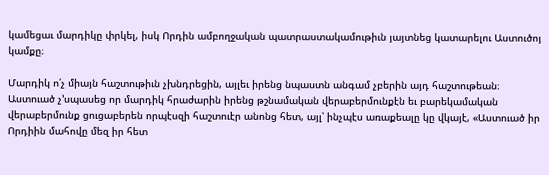կամեցաւ մարդիկը փրկել, իսկ Որդին ամբողջական պատրաստակամութիւն յայտնեց կատարելու Աստուծոյ կամքը։

Մարդիկ ո՛չ միայն հաշտութիւն չխնդրեցին, այլեւ իրենց նպաստն անգամ չբերին այդ հաշտութեան։ Աստուած չ՚սպասեց որ մարդիկ հրաժարին իրենց թշնամական վերաբերմունքէն եւ բարեկամական վերաբերմունք ցուցաբերեն որպէսզի հաշտուէր անոնց հետ, այլ՝ ինչպէս առաքեալը կը վկայէ, «Աստուած իր Որդիին մահովը մեզ իր հետ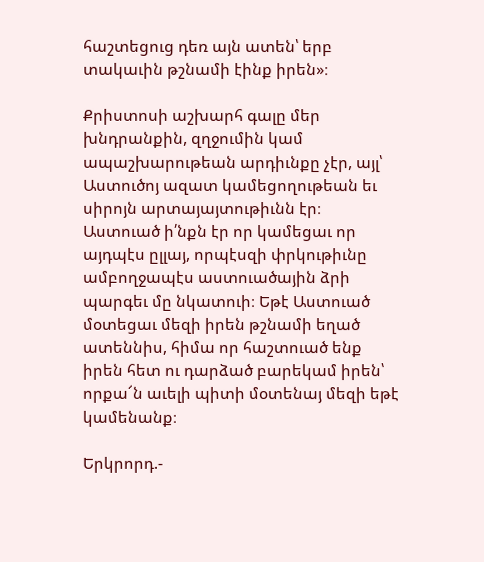հաշտեցուց դեռ այն ատեն՝ երբ տակաւին թշնամի էինք իրեն»։

Քրիստոսի աշխարհ գալը մեր խնդրանքին, զղջումին կամ ապաշխարութեան արդիւնքը չէր, այլ՝ Աստուծոյ ազատ կամեցողութեան եւ սիրոյն արտայայտութիւնն էր։ Աստուած ի՛նքն էր որ կամեցաւ որ այդպէս ըլլայ, որպէսզի փրկութիւնը ամբողջապէս աստուածային ձրի պարգեւ մը նկատուի։ Եթէ Աստուած մօտեցաւ մեզի իրեն թշնամի եղած ատեննիս, հիմա որ հաշտուած ենք իրեն հետ ու դարձած բարեկամ իրեն՝ որքա՜ն աւելի պիտի մօտենայ մեզի եթէ կամենանք։

Երկրորդ.-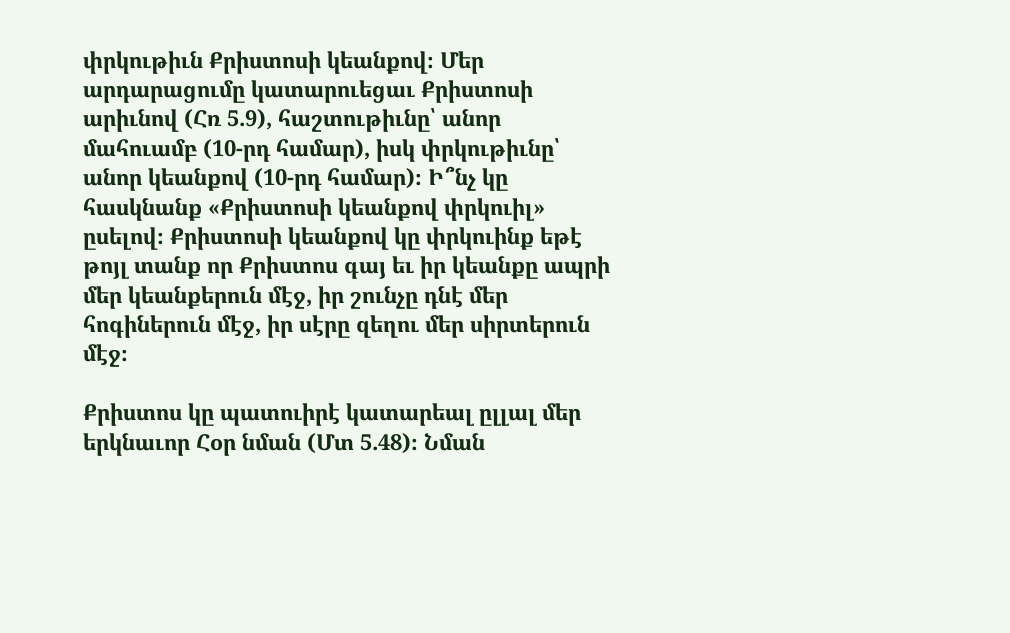փրկութիւն Քրիստոսի կեանքով։ Մեր արդարացումը կատարուեցաւ Քրիստոսի արիւնով (Հռ 5.9), հաշտութիւնը՝ անոր մահուամբ (10-րդ համար), իսկ փրկութիւնը՝ անոր կեանքով (10-րդ համար)։ Ի՞նչ կը հասկնանք «Քրիստոսի կեանքով փրկուիլ» ըսելով։ Քրիստոսի կեանքով կը փրկուինք եթէ թոյլ տանք որ Քրիստոս գայ եւ իր կեանքը ապրի մեր կեանքերուն մէջ, իր շունչը դնէ մեր հոգիներուն մէջ, իր սէրը զեղու մեր սիրտերուն մէջ։

Քրիստոս կը պատուիրէ կատարեալ ըլլալ մեր երկնաւոր Հօր նման (Մտ 5.48)։ Նման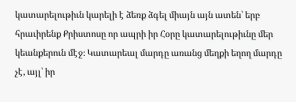կատարելութիւն կարելի է ձեռք ձգել միայն այն ատեն՝ երբ հրաւիրենք Քրիստոսը որ ապրի իր Հօրը կատարելութիւնը մեր կեանքերուն մէջ։ Կատարեալ մարդը առանց մեղքի եղող մարդը չէ, այլ՝ իր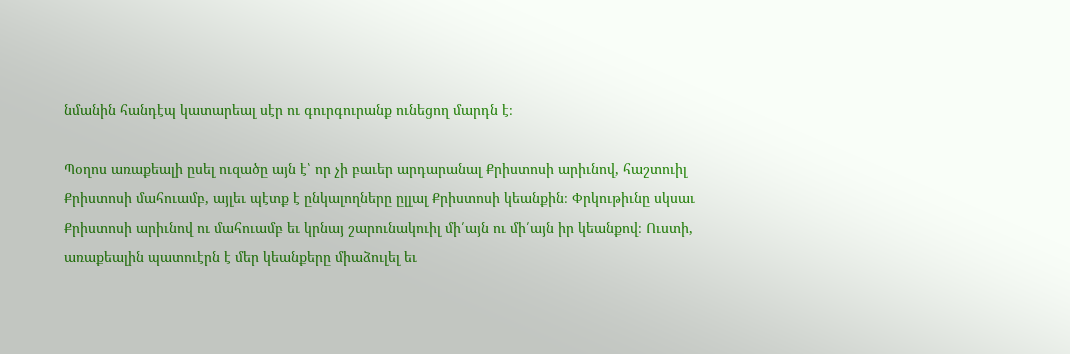նմանին հանդէպ կատարեալ սէր ու գուրգուրանք ունեցող մարդն է։

Պօղոս առաքեալի ըսել ուզածը այն է՝ որ չի բաւեր արդարանալ Քրիստոսի արիւնով, հաշտուիլ Քրիստոսի մահուամբ, այլեւ պէտք է ընկալողները ըլլալ Քրիստոսի կեանքին։ Փրկութիւնը սկսաւ Քրիստոսի արիւնով ու մահուամբ եւ կրնայ շարունակուիլ մի՛այն ու մի՛այն իր կեանքով։ Ուստի, առաքեալին պատուէրն է մեր կեանքերը միաձուլել եւ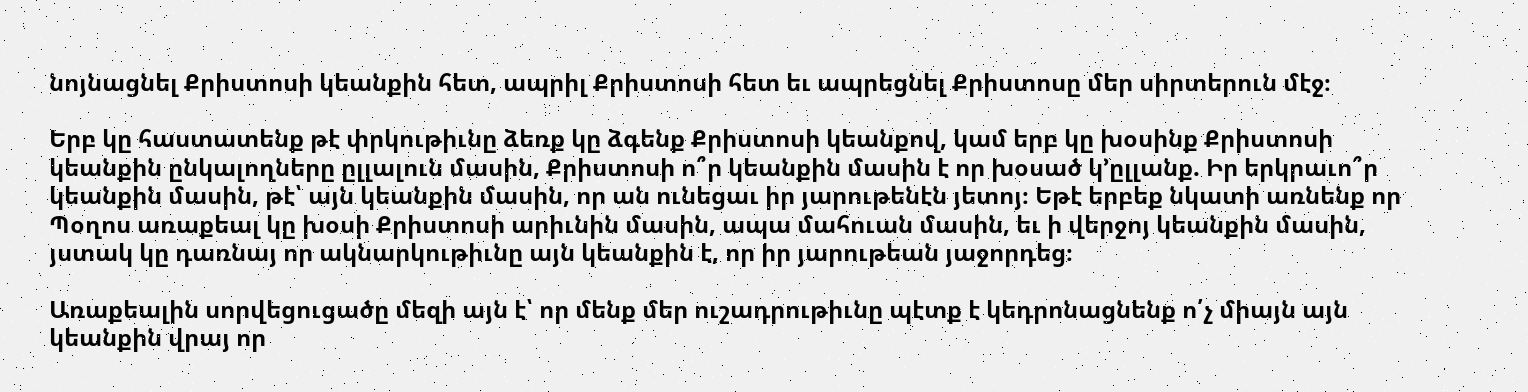նոյնացնել Քրիստոսի կեանքին հետ, ապրիլ Քրիստոսի հետ եւ ապրեցնել Քրիստոսը մեր սիրտերուն մէջ։

Երբ կը հաստատենք թէ փրկութիւնը ձեռք կը ձգենք Քրիստոսի կեանքով, կամ երբ կը խօսինք Քրիստոսի կեանքին ընկալողները ըլլալուն մասին, Քրիստոսի ո՞ր կեանքին մասին է որ խօսած կ՚ըլլանք. Իր երկրաւո՞ր կեանքին մասին, թէ՝ այն կեանքին մասին, որ ան ունեցաւ իր յարութենէն յետոյ։ Եթէ երբեք նկատի առնենք որ Պօղոս առաքեալ կը խօսի Քրիստոսի արիւնին մասին, ապա մահուան մասին, եւ ի վերջոյ կեանքին մասին, յստակ կը դառնայ որ ակնարկութիւնը այն կեանքին է, որ իր յարութեան յաջորդեց։

Առաքեալին սորվեցուցածը մեզի այն է՝ որ մենք մեր ուշադրութիւնը պէտք է կեդրոնացնենք ո՛չ միայն այն կեանքին վրայ որ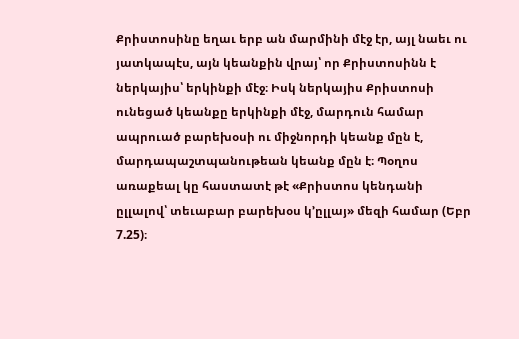Քրիստոսինը եղաւ երբ ան մարմինի մէջ էր, այլ նաեւ ու յատկապէս, այն կեանքին վրայ՝ որ Քրիստոսինն է ներկայիս՝ երկինքի մէջ։ Իսկ ներկայիս Քրիստոսի ունեցած կեանքը երկինքի մէջ, մարդուն համար ապրուած բարեխօսի ու միջնորդի կեանք մըն է, մարդապաշտպանութեան կեանք մըն է։ Պօղոս առաքեալ կը հաստատէ թէ «Քրիստոս կենդանի ըլլալով՝ տեւաբար բարեխօս կ՚ըլլայ» մեզի համար (Եբր 7.25)։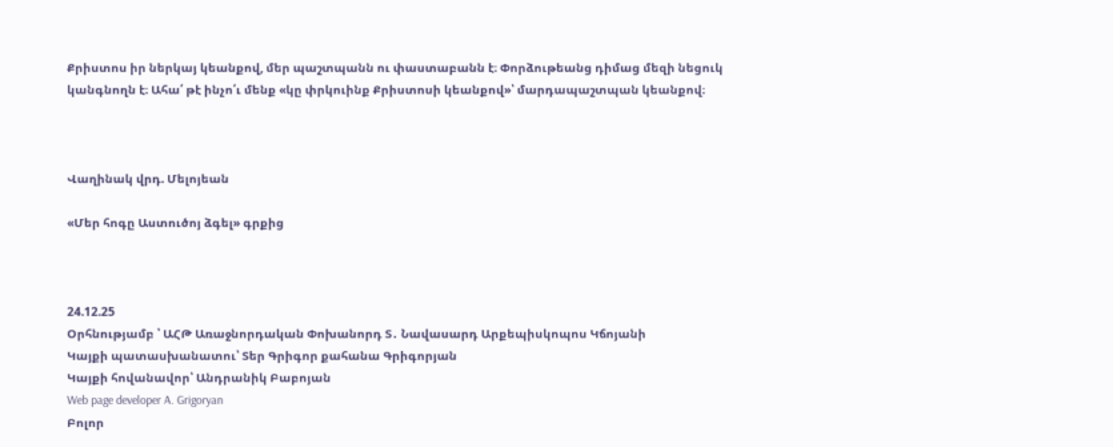Քրիստոս իր ներկայ կեանքով, մեր պաշտպանն ու փաստաբանն է։ Փորձութեանց դիմաց մեզի նեցուկ կանգնողն է։ Ահա՛ թէ ինչո՛ւ մենք «կը փրկուինք Քրիստոսի կեանքով»՝ մարդապաշտպան կեանքով։



Վաղինակ վրդ. Մելոյեան

«Մեր հոգը Աստուծոյ ձգել» գրքից



24.12.25
Օրհնությամբ ՝ ԱՀԹ Առաջնորդական Փոխանորդ Տ․ Նավասարդ Արքեպիսկոպոս Կճոյանի
Կայքի պատասխանատու՝ Տեր Գրիգոր քահանա Գրիգորյան
Կայքի հովանավոր՝ Անդրանիկ Բաբոյան
Web page developer A. Grigoryan
Բոլոր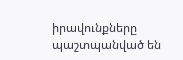իրավունքները պաշտպանված են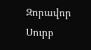Զորավոր Սուրբ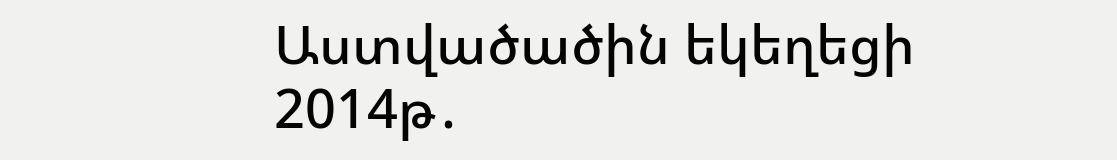Աստվածածին եկեղեցի 2014թ․